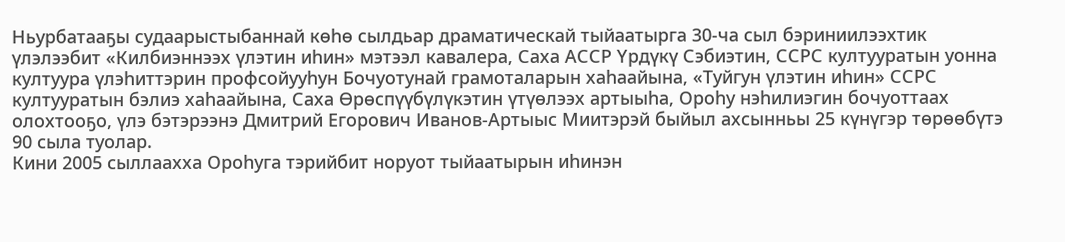Ньурбатааҕы судаарыстыбаннай көһө сылдьар драматическай тыйаатырга 30-ча сыл бэриниилээхтик үлэлээбит «Килбиэннээх үлэтин иһин» мэтээл кавалера, Саха АССР Үрдүкү Сэбиэтин, ССРС култууратын уонна култуура үлэһиттэрин профсойууһун Бочуотунай грамоталарын хаһаайына, «Туйгун үлэтин иһин» ССРС култууратын бэлиэ хаһаайына, Саха Өрөспүүбүлүкэтин үтүөлээх артыыһа, Ороһу нэһилиэгин бочуоттаах олохтооҕо, үлэ бэтэрээнэ Дмитрий Егорович Иванов-Артыыс Миитэрэй быйыл ахсынньы 25 күнүгэр төрөөбүтэ 90 сыла туолар.
Кини 2005 сыллаахха Ороһуга тэрийбит норуот тыйаатырын иһинэн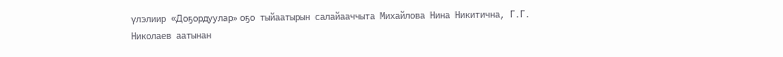үлэлиир «Доҕордуулар» оҕо тыйаатырын салайааччыта Михайлова Нина Никитична, Г.Г. Николаев аатынан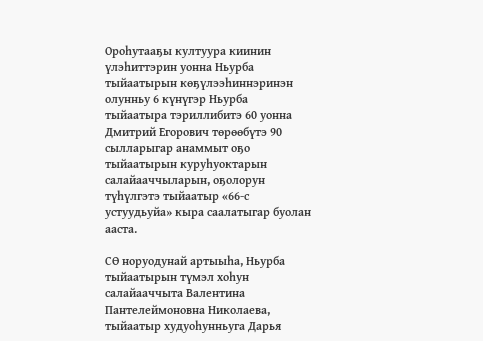Ороһутааҕы култуура киинин үлэһиттэрин уонна Ньурба тыйаатырын көҕүлээһиннэринэн олунньу 6 күнүгэр Ньурба тыйаатыра тэриллибитэ 60 уонна Дмитрий Егорович төрөөбүтэ 90 сылларыгар анаммыт оҕо тыйаатырын куруһуоктарын салайааччыларын, оҕолорун түһүлгэтэ тыйаатыр «66-с устуудьуйа» кыра саалатыгар буолан ааста.

СӨ норуодунай артыыһа, Ньурба тыйаатырын түмэл хоһун салайааччыта Валентина Пантелеймоновна Николаева, тыйаатыр худуоһунньуга Дарья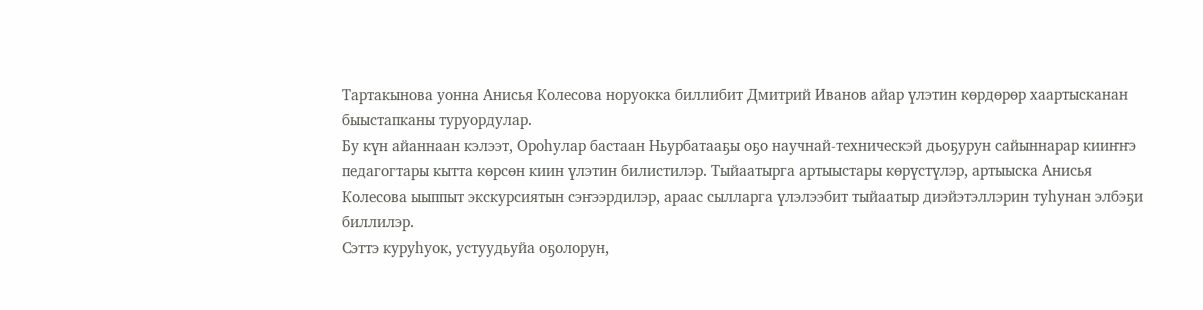Тартакынова уонна Анисья Колесова норуокка биллибит Дмитрий Иванов айар үлэтин көрдөрөр хаартысканан быыстапканы туруордулар.
Бу күн айаннаан кэлээт, Ороһулар бастаан Ньурбатааҕы оҕо научнай-техническэй дьоҕурун сайыннарар кииҥҥэ педагогтары кытта көрсөн киин үлэтин билистилэр. Тыйаатырга артыыстары көрүстүлэр, артыыска Анисья Колесова ыыппыт экскурсиятын сэҥээрдилэр, араас сылларга үлэлээбит тыйаатыр диэйэтэллэрин туһунан элбэҕи биллилэр.
Сэттэ куруһуок, устуудьуйа оҕолорун,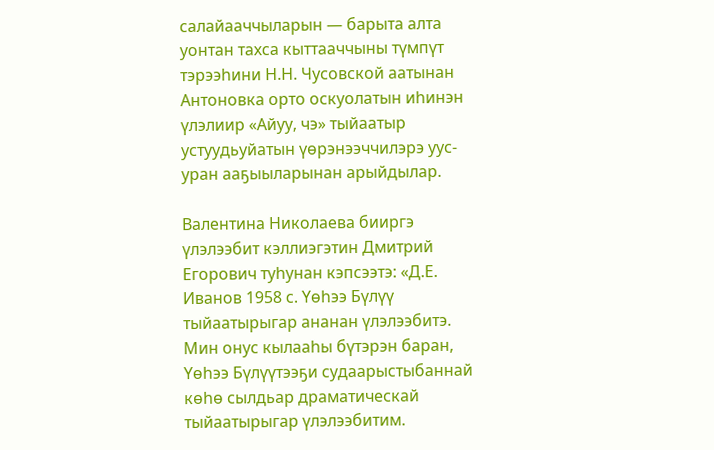салайааччыларын — барыта алта уонтан тахса кыттааччыны түмпүт тэрээһини Н.Н. Чусовской аатынан Антоновка орто оскуолатын иһинэн үлэлиир «Айуу, чэ» тыйаатыр устуудьуйатын үөрэнээччилэрэ уус-уран ааҕыыларынан арыйдылар.

Валентина Николаева бииргэ үлэлээбит кэллиэгэтин Дмитрий Егорович туһунан кэпсээтэ: «Д.Е. Иванов 1958 с. Үөһээ Бүлүү тыйаатырыгар ананан үлэлээбитэ. Мин онус кылааһы бүтэрэн баран, Үөһээ Бүлүүтээҕи судаарыстыбаннай көһө сылдьар драматическай тыйаатырыгар үлэлээбитим.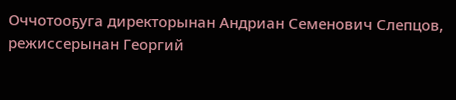Оччотооҕуга директорынан Андриан Семенович Слепцов, режиссерынан Георгий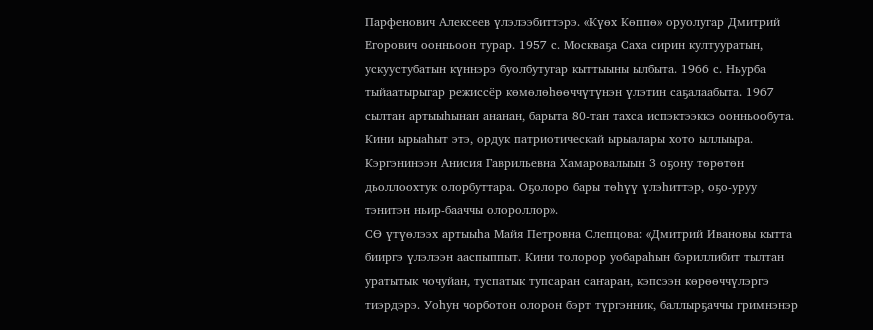Парфенович Алексеев үлэлээбиттэрэ. «Күөх Көппө» оруолугар Дмитрий Егорович оонньоон турар. 1957 с. Москваҕа Саха сирин култууратын, ускуустубатын күннэрэ буолбутугар кыттыыны ылбыта. 1966 с. Ньурба тыйаатырыгар режиссёр көмөлөһөөччүтүнэн үлэтин саҕалаабыта. 1967 сылтан артыыһынан ананан, барыта 80-тан тахса испэктээккэ оонньообута. Кини ырыаһыт этэ, ордук патриотическай ырыалары хото ыллыыра. Кэргэнинээн Анисия Гаврильевна Хамаровалыын 3 оҕону төрөтөн дьоллоохтук олорбуттара. Оҕолоро бары төһүү үлэһиттэр, оҕо-уруу тэнитэн ньир-бааччы олороллор».
СӨ үтүөлээх артыыһа Майя Петровна Слепцова: «Дмитрий Ивановы кытта бииргэ үлэлээн ааспыппыт. Кини толорор уобараһын бэриллибит тылтан уратытык чочуйан, туспатык тупсаран саҥаран, кэпсээн көрөөччүлэргэ тиэрдэрэ. Уоһун чорботон олорон бэрт түргэнник, баллырҕаччы гримнэнэр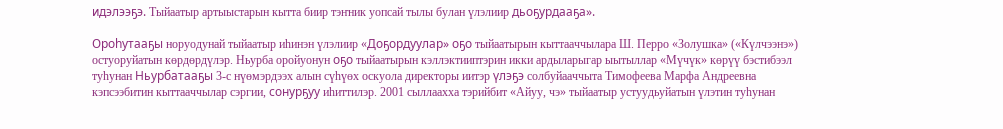идэлээҕэ. Тыйаатыр артыыстарын кытта биир тэҥник уопсай тылы булан үлэлиир дьоҕурдааҕа».

Ороһутааҕы норуодунай тыйаатыр иһинэн үлэлиир «Доҕордуулар» оҕо тыйаатырын кыттааччылара Ш. Перро «Золушка» («Күлчээнэ») остуоруйатын көрдөрдүлэр. Ньурба оройуонун оҕо тыйаатырын кэллэктииптэрин икки ардыларыгар ыытыллар «Мүчүк» көрүү бэстибээл туһунан Ньурбатааҕы 3-с нүөмэрдээх алын сүһүөх оскуола директоры иитэр үлэҕэ солбуйааччыта Тимофеева Марфа Андреевна кэпсээбитин кыттааччылар сэргии, сонурҕуу иһиттилэр. 2001 сыллаахха тэрийбит «Айуу, чэ» тыйаатыр устуудьуйатын үлэтин туһунан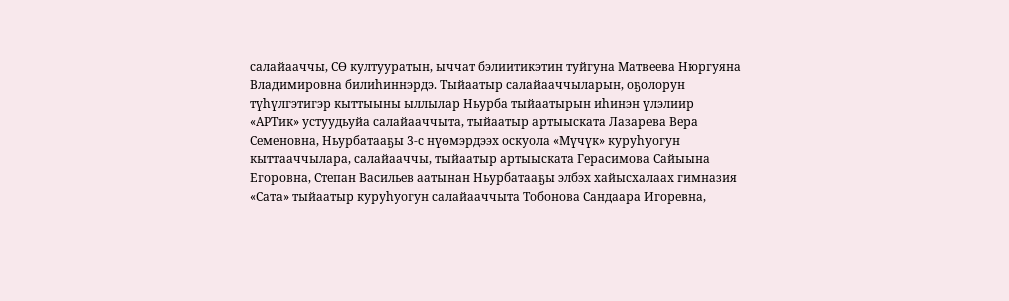салайааччы, СӨ култууратын, ыччат бэлиитикэтин туйгуна Матвеева Нюргуяна Владимировна билиһиннэрдэ. Тыйаатыр салайааччыларын, оҕолорун түһүлгэтигэр кыттыыны ыллылар Ньурба тыйаатырын иһинэн үлэлиир «АРТик» устуудьуйа салайааччыта, тыйаатыр артыыската Лазарева Вера Семеновна, Ньурбатааҕы 3-с нүөмэрдээх оскуола «Мүчүк» куруһуогун кыттааччылара, салайааччы, тыйаатыр артыыската Герасимова Сайыына Егоровна, Степан Васильев аатынан Ньурбатааҕы элбэх хайысхалаах гимназия «Сата» тыйаатыр куруһуогун салайааччыта Тобонова Сандаара Игоревна,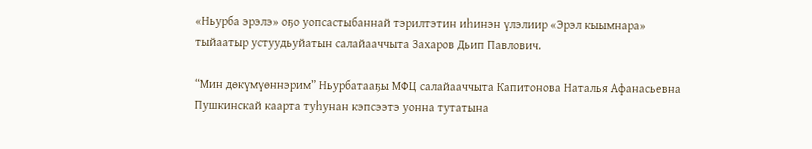«Ньурба эрэлэ» оҕо уопсастыбаннай тэрилтэтин иһинэн үлэлиир «Эрэл кыымнара» тыйаатыр устуудьуйатын салайааччыта Захаров Дьип Павлович.

“Мин дөкүмүөннэрим” Ньурбатааҕы МФЦ салайааччыта Капитонова Наталья Афанасьевна Пушкинскай каарта туһунан кэпсээтэ уонна тутатына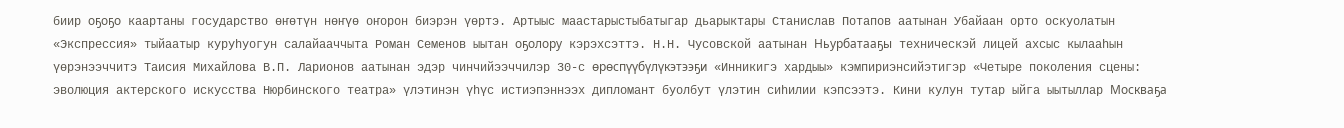биир оҕоҕо каартаны государство өҥөтүн нөҥүө оҥорон биэрэн үөртэ. Артыыс маастарыстыбатыгар дьарыктары Станислав Потапов аатынан Убайаан орто оскуолатын «Экспрессия» тыйаатыр куруһуогун салайааччыта Роман Семенов ыытан оҕолору кэрэхсэттэ. Н.Н. Чусовской аатынан Ньурбатааҕы техническэй лицей ахсыс кылааһын үөрэнээччитэ Таисия Михайлова В.П. Ларионов аатынан эдэр чинчийээччилэр 30-с өрөспүүбүлүкэтээҕи «Инникигэ хардыы» кэмпириэнсийэтигэр «Четыре поколения сцены: эволюция актерского искусства Нюрбинского театра» үлэтинэн үһүс истиэпэннээх дипломант буолбут үлэтин сиһилии кэпсээтэ. Кини кулун тутар ыйга ыытыллар Москваҕа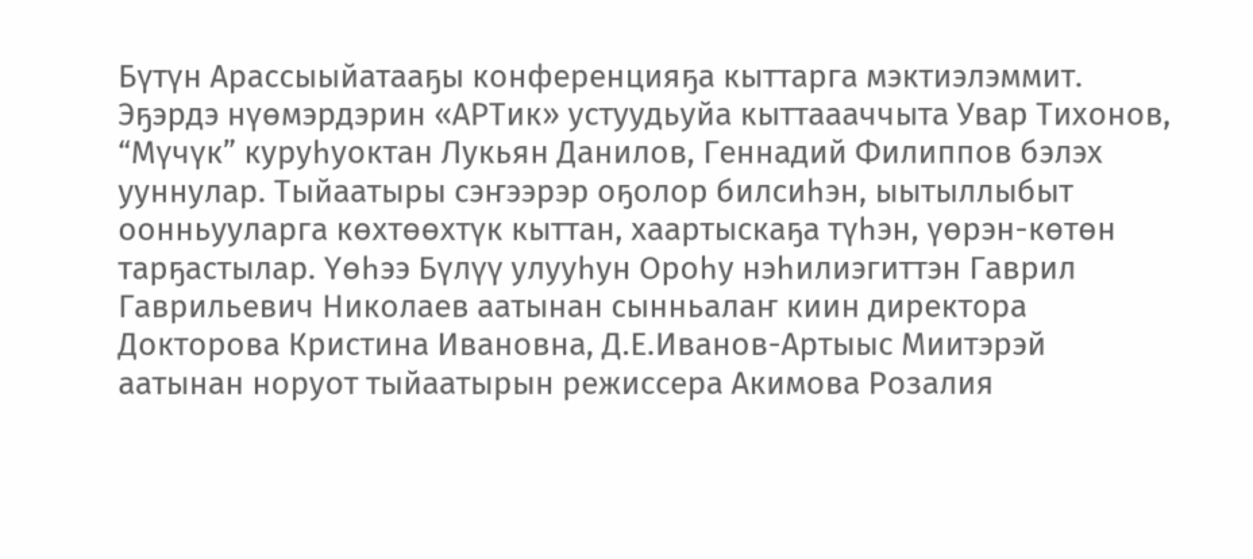Бүтүн Арассыыйатааҕы конференцияҕа кыттарга мэктиэлэммит.
Эҕэрдэ нүөмэрдэрин «АРТик» устуудьуйа кыттаааччыта Увар Тихонов, “Мүчүк” куруһуоктан Лукьян Данилов, Геннадий Филиппов бэлэх ууннулар. Тыйаатыры сэҥээрэр оҕолор билсиһэн, ыытыллыбыт оонньууларга көхтөөхтүк кыттан, хаартыскаҕа түһэн, үөрэн-көтөн тарҕастылар. Үөһээ Бүлүү улууһун Ороһу нэһилиэгиттэн Гаврил Гаврильевич Николаев аатынан сынньалаҥ киин директора Докторова Кристина Ивановна, Д.Е.Иванов-Артыыс Миитэрэй аатынан норуот тыйаатырын режиссера Акимова Розалия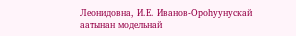Леонидовна, И.Е. Иванов-Ороһуунускай аатынан модельнай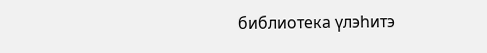библиотека үлэһитэ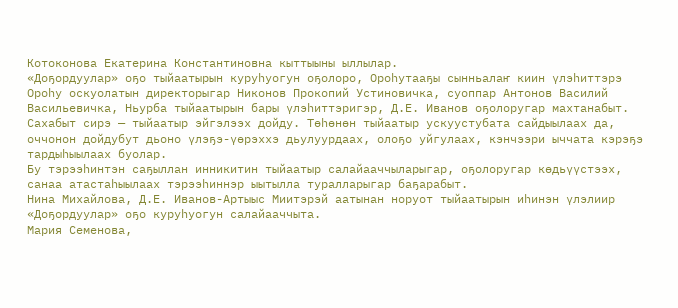Котоконова Екатерина Константиновна кыттыыны ыллылар.
«Доҕордуулар» оҕо тыйаатырын куруһуогун оҕолоро, Ороһутааҕы сынньалаҥ киин үлэһиттэрэ Ороһу оскуолатын директорыгар Никонов Прокопий Устиновичка, суоппар Антонов Василий Васильевичка, Ньурба тыйаатырын бары үлэһиттэригэр, Д.Е. Иванов оҕолоругар махтанабыт.
Сахабыт сирэ — тыйаатыр эйгэлээх дойду. Төһөнөн тыйаатыр ускуустубата сайдыылаах да, оччонон дойдубут дьоно үлэҕэ-үөрэххэ дьулуурдаах, олоҕо уйгулаах, кэнчээри ыччата кэрэҕэ тардыһыылаах буолар.
Бу тэрээһинтэн саҕыллан инникитин тыйаатыр салайааччыларыгар, оҕолоругар көдьүүстээх, санаа атастаһыылаах тэрээһиннэр ыытылла туралларыгар баҕарабыт.
Нина Михайлова, Д.Е. Иванов-Артыыс Миитэрэй аатынан норуот тыйаатырын иһинэн үлэлиир «Доҕордуулар» оҕо куруһуогун салайааччыта.
Мария Семенова,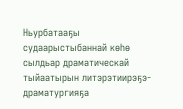Ньурбатааҕы судаарыстыбаннай көһө сылдьар драматическай тыйаатырын литэрэтиирэҕэ-драматургияҕа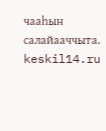чааһын салайааччыта.
keskil14.ru